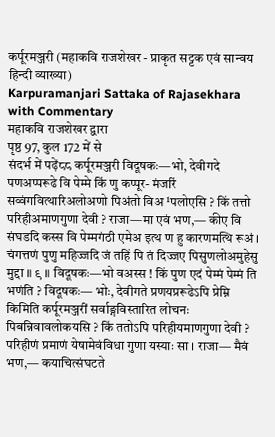कर्पूरमञ्जरी (महाकवि राजशेखर - प्राकृत सट्टक एवं सान्वय हिन्दी व्याख्या)
Karpuramanjari Sattaka of Rajasekhara with Commentary
महाकवि राजशेखर द्वारा
पृष्ठ 97, कुल 172 में से
संदर्भ में पढ़ें८८ कर्पूरमञ्जरी विदूषकः—भो, देवीगदे पणअप्परूढे वि पेम्मे किं णु कप्पूर- मंजरिं सव्वंगवित्थारिअलोअणो पिअंतो विअ ¹पलोएसि ? किं तत्तो परिहीअमाणगुणा देवी ? राजा—मा एवं भण,— कीए वि संघडदि कस्स वि पेम्मगंठी एमेअ इत्थ ण हु कारणमत्थि रूअं । चंगत्तणं पुणु महिज्जदि जं तहिं पि तं दिज्जए पिसुणलोअमुहेसु मुद्दा ॥ ९ ॥ विदूषकः—भो वअस्स ! किं पुण एदं पेम्मं पेम्मं ति भणंति ? विदूषकः— भोः, देवीगते प्रणयप्ररूढेऽपि प्रेम्नि किमिति कर्पूरमञ्जरीं सर्वाङ्गविस्तारित लोचनः पिबन्निवावलोकयसि ? किं ततोऽपि परिहीयमाणगुणा देवी ? परिहीणं प्रमाणं येषामेवंविधा गुणा यस्याः सा । राजा— मैवं भण,— कयाचित्संघटते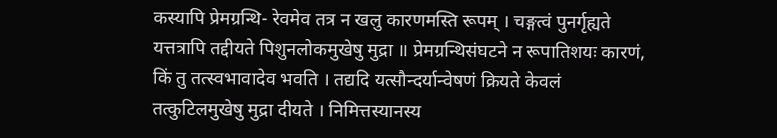कस्यापि प्रेमग्रन्थि- रेवमेव तत्र न खलु कारणमस्ति रूपम् । चङ्गत्वं पुनर्गृह्यते यत्तत्रापि तद्दीयते पिशुनलोकमुखेषु मुद्रा ॥ प्रेमग्रन्थिसंघटने न रूपातिशयः कारणं, किं तु तत्स्वभावादेव भवति । तद्यदि यत्सौन्दर्यान्वेषणं क्रियते केवलं तत्कुटिलमुखेषु मुद्रा दीयते । निमित्तस्यानस्य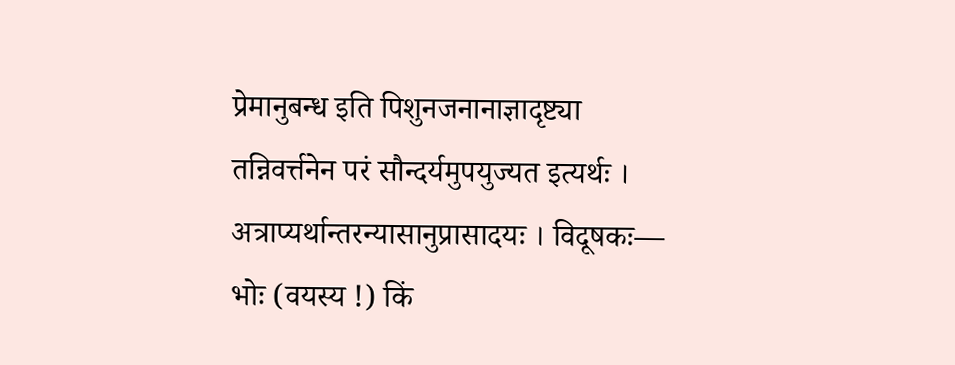प्रेमानुबन्ध इति पिशुनजनानाज्ञादृष्ट्या तन्निवर्त्तनेन परं सौन्दर्यमुपयुज्यत इत्यर्थः । अत्राप्यर्थान्तरन्यासानुप्रासादयः । विदूषकः— भोः (वयस्य !) किं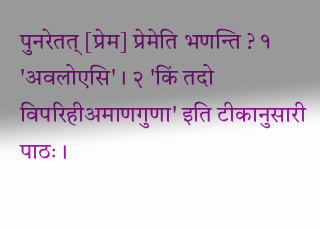पुनरेतत् [प्रेम] प्रेमेति भणन्ति ? १ 'अवलोएसि' । २ 'किं तदो विपरिहीअमाणगुणा' इति टीकानुसारी पाठः ।